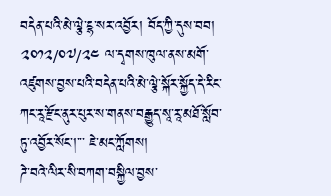བདེན་པའི་མེ་ལྕེ་ངྷ་སར་འབྱོར། བོད་ཀྱི་དུས་བབ། ༢༠༡༢/༠༧/༢༤ ལ་དྭགས་ཁུལ་ནས་མགོ་འཛུགས་བྱས་པའི་བདེན་པའི་མེ་ལྕེ་སྐོར་སྐྱོད་དེ་རིང་ཀང་རཱ་རྫོང་ནུར་པུར་ས་གནས་བརྒྱུད་སཱ་རཱ་མཐོ་སློབ་ཏུ་འབྱོར་སོང་།་་་ ཇེ་མང་ཀློགས།
ཌེ་བའེ་ལིར་སི་བཀག་བསྐྱིལ་བྱས་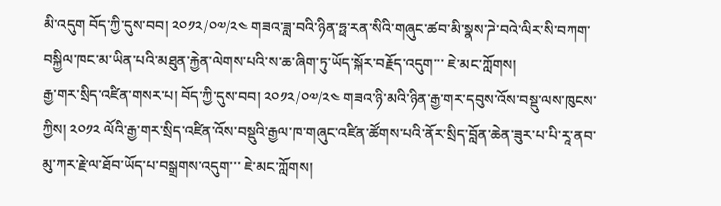མི་འདུག བོད་ཀྱི་དུས་བབ། ༢༠༡༢/༠༧/༢༤ གཟའ་ཟླ་བའི་ཉིན་ཧྥ་རན་སིའི་གཞུང་ཚབ་མི་སྣས་ཌེ་བའེ་ལིར་སི་བཀག་བསྐྱིལ་ཁང་མ་ཡིན་པའི་མཐུན་རྐྱེན་ལེགས་པའི་ས་ཆ་ཞིག་ཏུ་ཡོད་སྐོར་བརྗོད་འདུག་་་ ཇེ་མང་ཀློགས།
རྒྱ་གར་སྲིད་འཛིན་གསར་པ། བོད་ཀྱི་དུས་བབ། ༢༠༡༢/༠༧/༢༤ གཟའ་ཉི་མའི་ཉིན་རྒྱ་གར་དབུས་འོས་བསྡུ་ལས་ཁུངས་ཀྱིས། ༢༠༡༢ ལོའི་རྒྱ་གར་སྲིད་འཛིན་འོས་བསྡུའི་རྒྱལ་ཁ་གཞུང་འཛིན་ཚོགས་པའི་ནོར་སྲིད་བློན་ཆེན་ཟུར་པ་པི་རཱ་ནབ་མུ་ཀར་རྗེ་ལ་ཐོབ་ཡོད་པ་བསྒྲགས་འདུག་་་ ཇེ་མང་ཀློགས།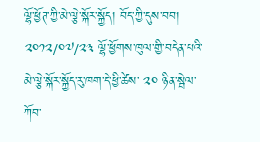ལྷོ་ཕྱོཊ་ཀྱི་མེ་ལྕེ་སྐོར་སྐྱོད། བོད་ཀྱི་དུས་བབ། ༢༠༡༢/༠༧/༢༣ ལྷོ་ཕྱོགས་ཁུལ་གྱི་བདེན་པའི་མེ་ལྕེ་སྐོར་སྐྱོད་རུ་ཁག་དེ་ཕྱི་ཚེས་ ༢༠ ཉིན་སྦེལ་ཀོབ་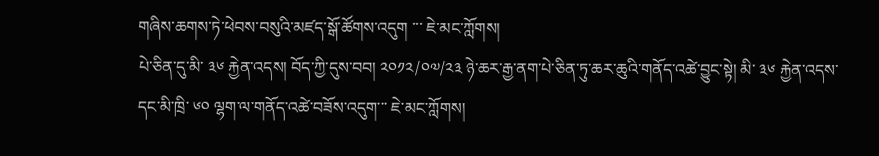གཞིས་ཆགས་ཏེ་ཕེབས་བསུའི་མཛད་སྒོ་ཚོགས་འདུག ་་་ ཇེ་མང་ཀློགས།
པེ་ཅིན་དུ་མི་ ༣༦ རྐྱེན་འདས། བོད་ཀྱི་དུས་བབ། ༢༠༡༢/༠༧/༢༣ ཉེ་ཆར་རྒྱ་ནག་པེ་ཅིན་ཏུ་ཆར་ཆུའི་གནོད་འཚེ་བྱུང་སྟེ། མི་ ༣༦ རྐྱེན་འདས་དང་མི་ཁྲི་ ༦༠ ལྷག་ལ་གནོད་འཚེ་བཟོས་འདུག་་་ ཇེ་མང་ཀློགས།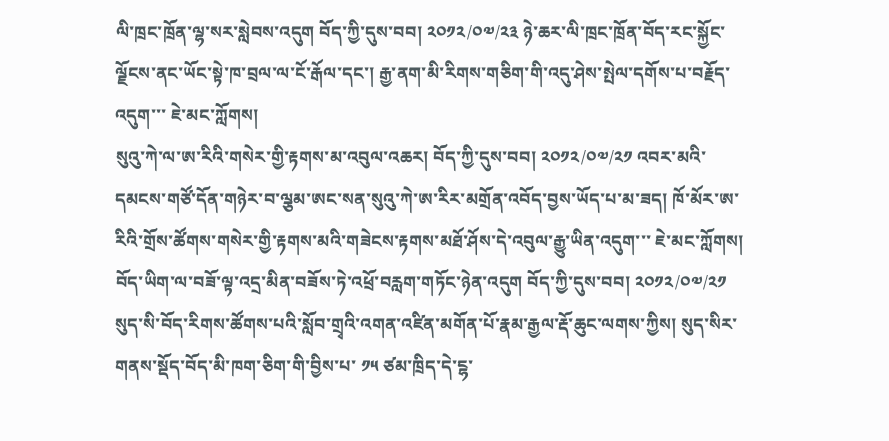ལི་ཁྲང་ཁྲོན་ལྷ་སར་སླེབས་འདུག བོད་ཀྱི་དུས་བབ། ༢༠༡༢/༠༧/༢༣ ཉེ་ཆར་ལི་ཁྲང་ཁྲོན་བོད་རང་སྐྱོང་ལྗོངས་ནང་ཡོང་སྟེ་ཁ་བྲལ་ལ་ངོ་རྒོལ་དང་། རྒྱ་ནག་མི་རིགས་གཅིག་གི་འདུ་ཤེས་སྤེལ་དགོས་པ་བརྗོད་འདུག་་་ ཇེ་མང་ཀློགས།
སུའུ་ཀེ་ལ་ཨ་རིའི་གསེར་གྱི་རྟགས་མ་འབུལ་འཆར། བོད་ཀྱི་དུས་བབ། ༢༠༡༢/༠༧/༢༡ འབར་མའི་དམངས་གཙོ་དོན་གཉེར་བ་ལྕམ་ཨང་སན་སུའུ་ཀེ་ཨ་རིར་མགྲོན་འབོད་བྱས་ཡོད་པ་མ་ཟད། ཁོ་མོར་ཨ་རིའི་གྲོས་ཚོགས་གསེར་གྱི་རྟགས་མའི་གཟེངས་རྟགས་མཐོ་ཤོས་དེ་འབུལ་རྒྱུ་ཡིན་འདུག་་་ ཇེ་མང་ཀློགས།
བོད་ཡིག་ལ་བཟོ་ལྟ་འདྲ་མིན་བཟོས་ཏེ་འཕྲོ་བརླག་གཏོང་ཉེན་འདུག བོད་ཀྱི་དུས་བབ། ༢༠༡༢/༠༧/༢༡ སུད་སི་བོད་རིགས་ཚོགས་པའི་སློབ་གྲྭའི་འགན་འཛིན་མགོན་པོ་རྣམ་རྒྱལ་རྡོ་ཆུང་ལགས་ཀྱིས། སུད་སིར་གནས་སྡོད་བོད་མི་ཁག་ཅིག་གི་བྱིས་པ་ ༡༥ ཙམ་ཁྲིད་དེ་ངྷ་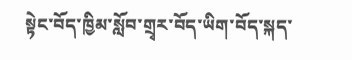སྟེང་བོད་ཁྱིམ་སློབ་གྲྭར་བོད་ཡིག་བོད་སྐད་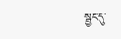སྦྱང་དུ་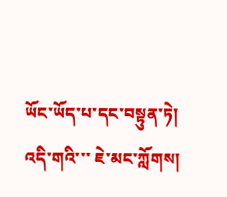ཡོང་ཡོད་པ་དང་བསྟུན་ཏེ། འདི་གའི་་་ ཇེ་མང་ཀློགས།